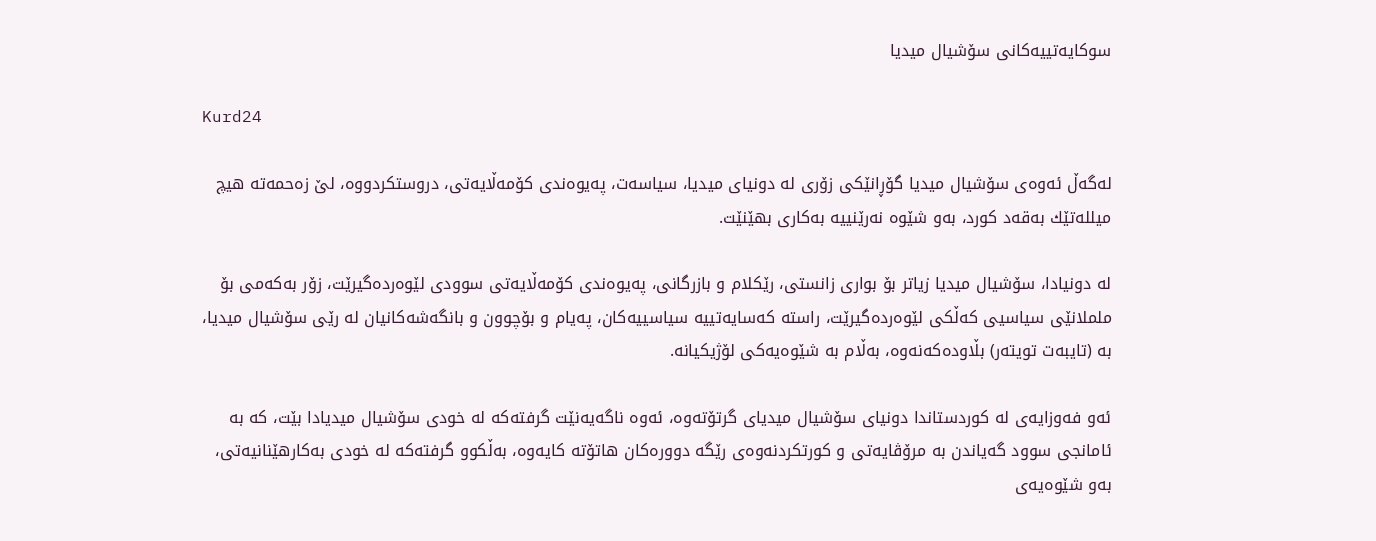سوكایه‌تییه‌كانى سۆشیال میدیا

Kurd24

له‌گه‌ڵ ئه‌وه‌ى سۆشیال میدیا گۆڕانێكى زۆرى له‌ دونیاى میدیا، سیاسه‌ت، په‌یوه‌ندى كۆمه‌ڵایه‌تى، دروستكردووه‌، لێ زه‌حمه‌ته‌ هیچ میلله‌تێك به‌قه‌د كورد، به‌و شێوه‌ نه‌رێنییه‌ به‌كارى بهێنێت.

له‌ دونیادا، سۆشیال میدیا زیاتر بۆ بوارى زانستى، رێكلام و بازرگانى، په‌یوه‌ندى كۆمه‌ڵایه‌تى سوودى لێوه‌رده‌گیرێت، زۆر به‌كه‌مى بۆ ململانێى سیاسیى كه‌ڵكى لێوه‌رده‌گیرێت، راسته‌ كه‌سایه‌تییه‌ سیاسییه‌كان، په‌یام و بۆچوون و بانگه‌شه‌كانیان له‌ رێى سۆشیال میدیا، به‌ (تایبه‌ت تویته‌ر) بڵاوده‌كه‌نه‌وه‌، به‌ڵام به‌ شێوه‌یه‌كى لۆژیكیانه‌.

ئه‌و فه‌وزایه‌ى له‌ كوردستاندا دونیاى سۆشیال میدیاى گرتۆته‌وه‌، ئه‌وه‌ ناگه‌یه‌نێت گرفته‌كه‌ له‌ خودى سۆشیال میدیادا بێت، كه‌ به‌ ئامانجى سوود گه‌یاندن به‌ مرۆڤایه‌تى و كورتكردنه‌وه‌ى رێگه‌ دووره‌كان هاتۆته‌ كایه‌وه‌، به‌ڵكوو گرفته‌كه‌ له‌ خودى به‌كارهێنانیه‌تى، به‌و شێوه‌یه‌ى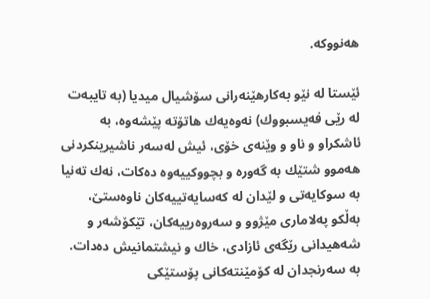هه‌نووكه‌.

ئێستا له‌ نێو به‌كارهێنه‌رانى سۆشیال میدیا (به‌ تایبه‌ت له‌ رێى فه‌یسبووك) نه‌وه‌یه‌ك هاتۆته‌ پێشه‌وه‌، به‌ ئاشكراو و ناو و وێنه‌ى خۆى، ئیش له‌سه‌ر ناشیرینكردنى هه‌موو شتێك به‌ گه‌وره‌ و بچووكییه‌وه‌ ده‌كات، نه‌ك ته‌نیا به‌ سوكایه‌تى و لێدان له‌ كه‌سایه‌تییه‌كان ناوه‌ستێ، به‌ڵكو په‌لامارى مێژوو و سه‌روه‌رییه‌كان، تێكۆشه‌ر و شه‌هیدانى رێگه‌ى ئازادى، خاك و نیشتمانیش ده‌دات. به‌ سه‌رنجدان له‌ كۆمێنته‌كانى پۆستێكى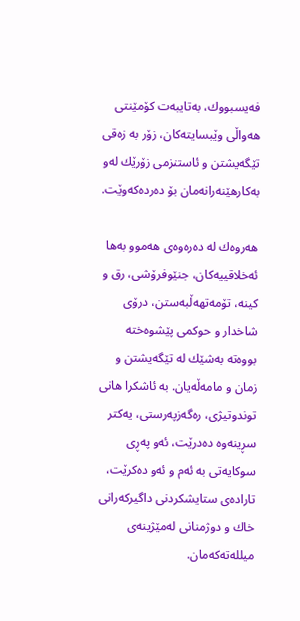فه‌یسبووك، به‌تایبه‌ت كۆمێنتى هه‌واڵى وێبسایته‌كان، زۆر به‌ زه‌قى تێگه‌یشتن و ئاستنزمى زۆرێك له‌و به‌كارهێنه‌رانه‌مان بۆ ده‌رده‌كه‌وێت.

هه‌روه‌ك له‌ ده‌ره‌وه‌ى هه‌موو به‌ها ئه‌خلاقییه‌كان، جنێوفرۆشى، رق و كینه‌، تۆمه‌تهه‌ڵبه‌ستن، درۆى شاخدار و حوكمى پێشوه‌خته‌ بووه‌ته‌ به‌شێك له‌ تێگه‌یشتن و زمان و مامه‌ڵه‌یان. به‌ ئاشكرا هانى توندوتیژى، ره‌گه‌زپه‌رستى، یه‌كتر سڕینه‌وه‌ ده‌درێت، ئه‌و په‌ڕى سوكایه‌تی به‌ ئه‌م و ئه‌و ده‌كرێت،  تاراده‌ی ستایشكردنى داگیركه‌رانى خاك و دوژمنانى له‌مێژینه‌ى میلله‌ته‌كه‌مان.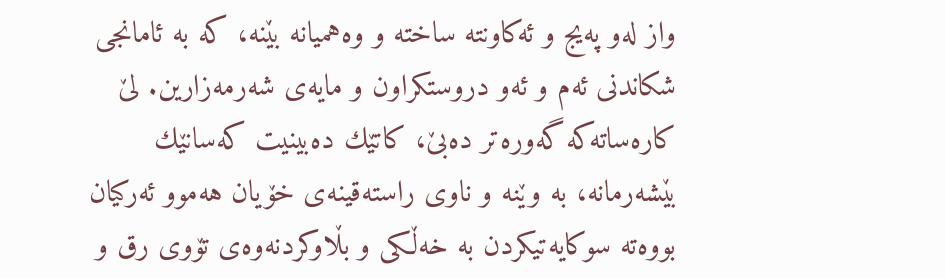واز له‌و په‌یج و ئه‌كاونته‌ ساخته‌ و وه‌همیانه‌ بێنه‌، كه‌ به‌ ئامانجى شكاندنى ئه‌م و ئه‌و دروستكراون و مایه‌ى شه‌رمه‌زارین. لێ كاره‌ساته‌كه‌ گه‌وره‌تر ده‌بێ، كاتێك ده‌بینیت كه‌سانێك بێشه‌رمانه‌، به‌ وێنه‌ و ناوى راسته‌قینه‌ى خۆیان هه‌موو ئه‌ركیان بووه‌ته‌ سوكایه‌تیكردن به‌ خه‌ڵكى و بڵاوكردنه‌وه‌ى تۆوى رق و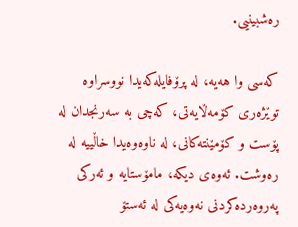ره‌شبینیی.

كه‌سى وا هه‌یه‌، له‌ پرۆفایله‌كه‌یدا نووسراوه‌ توێژه‌رى كۆمه‌ڵایه‌تى، كه‌چى به‌ سه‌رنجدان له‌ پۆست و كۆمێنته‌كانى، له‌ ناوه‌وه‌یدا خاڵییه‌ له‌ ره‌وشت. ئه‌وه‌ى دیكه‌، مامۆستایه‌ و ئه‌ركى په‌روه‌رده‌كردنى نه‌وه‌یه‌كى له‌ ئه‌ستۆ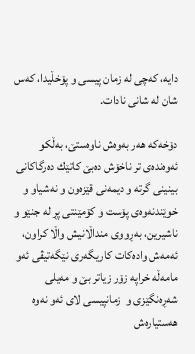دایه‌، كه‌چى له‌ زمان پیسى و پۆخڵیدا، كه‌س شان له‌ شانى نادات.

دۆخه‌كه‌ هه‌ر به‌وه‌ش ناوه‌ستێ، به‌ڵكو ئه‌وه‌نده‌ى تر ناخۆش ده‌بێ كاتێك ده‌رگاكانى بینینى گرته‌ و دیمه‌نى قێزه‌ون و نه‌شیاو و خوێندنه‌وه‌ى پۆست و كۆمێنتى پڕ له‌ جنێو و ناشیرین، به‌ڕووى منداڵانیش واڵا كراون، ئه‌مه‌ش واده‌كات كاریگه‌رى نێگه‌تیڤى ئه‌و مامه‌ڵه‌ خراپه‌ زۆر زیاتر بێ و مه‌یلى شه‌ڕه‌نگێزى و  زمانپیسى لاى ئه‌و نه‌وه‌ هه‌ستیاره‌ش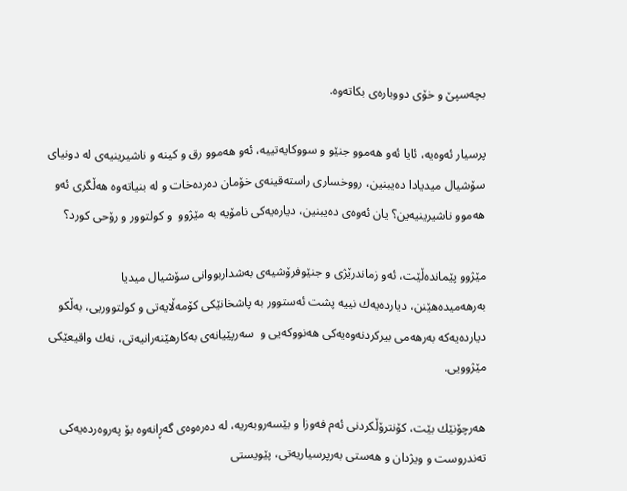بچه‌سپێ و خۆى دووباره‌ى بكاته‌وه‌.

پرسیار ئه‌وه‌یه‌، ئایا ئه‌و هه‌موو جنێو و سووكایه‌تییه‌، ئه‌و هه‌موو رق و كینه‌ و ناشیرینیه‌ى له‌ دونیاى سۆشیال میدیادا ده‌یبنین، رووخسارى راسته‌قینه‌ى خۆمان ده‌رده‌خات و له‌ بنیاته‌وه‌ هه‌ڵگرى ئه‌و هه‌موو ناشیرینیه‌ین؟ یان ئه‌وه‌ى ده‌یبنین، دیاره‌یه‌كى نامۆیه‌ به‌ مێژوو  و كولتوور و رۆحى كورد؟

مێژوو پێمانده‌ڵێت، ئه‌و زماندرێژى و جنێوفرۆشیه‌ى به‌شداربووانى سۆشیال میدیا به‌رهه‌میده‌هێنن، دیارده‌یه‌ك نییه‌ پشت ئه‌ستوور به‌ پاشخانێكى كۆمه‌ڵایه‌تى و كولتووریى، به‌ڵكو دیارده‌یه‌كه‌ به‌رهه‌مى بیركردنه‌وه‌یه‌كى هه‌نووكه‌یى و  سه‌رپێیانه‌ى به‌كارهێنه‌رانیه‌تى، نه‌ك واقیعێكى مێژوویى.

هه‌رچۆنێك بێت، كۆنترۆڵكردنى ئه‌م فه‌وزا و بێسه‌روبه‌ریه‌، له‌ ده‌ره‌وه‌ى گه‌ڕانه‌وه‌ بۆ په‌روه‌رده‌یه‌كى ته‌ندروست و ویژدان و هه‌ستى به‌رپرسیاریه‌تى، پێویستى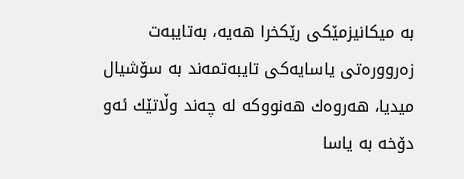به‌ میكانیزمێكى رێكخرا هه‌یه‌، به‌تایبه‌ت زه‌رووره‌تى یاسایه‌كى تایبه‌تمه‌ند به‌ سۆشیال میدیا، هه‌روه‌ك هه‌نووكه‌ له‌ چه‌ند وڵاتێك ئه‌و دۆخه‌ به‌ یاسا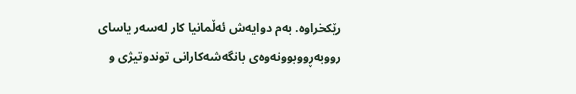رێكخراوه‌. به‌م دوایه‌ش ئه‌ڵمانیا كار له‌سه‌ر یاساى رووبه‌ڕووبوونه‌وه‌ى بانگه‌شه‌كارانى توندوتیژى و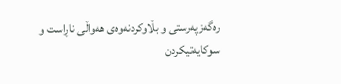ره‌گه‌زپه‌رستى و بڵاوكردنه‌وه‌ى هه‌واڵى ناڕاست و سوكایه‌تیكردن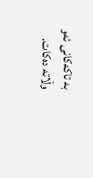به‌ تاكه‌كانى ئه‌و وڵاته‌ ده‌كات.